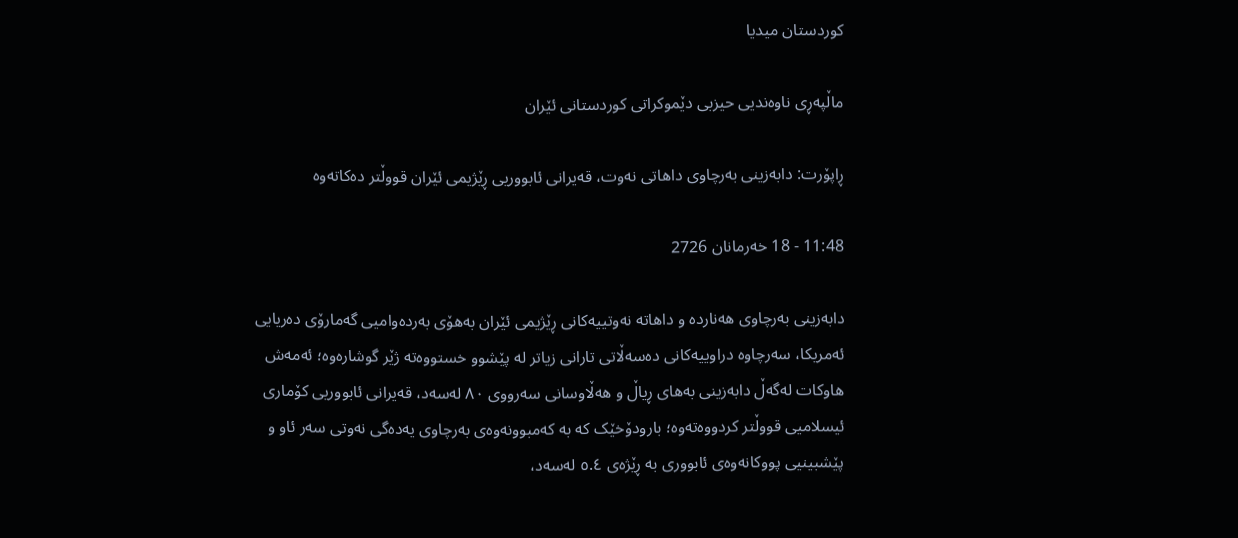کوردستان میدیا

ماڵپەڕی ناوەندیی حیزبی دێموکراتی کوردستانی ئێران

ڕاپۆرت: دابەزینی بەرچاوی داهاتی نەوت، قەیرانی ئابووریی ڕێژیمی ئێران قووڵتر دەکاتەوە

11:48 - 18 خەرمانان 2726

دابەزینی بەرچاوی هەناردە و داهاتە نەوتییەکانی ڕێژیمی ئێران بەهۆی بەردەوامیی گەمارۆی دەریایی ئەمریکا، سەرچاوە دراوییەکانی دەسەڵاتی تارانی زیاتر لە پێشوو خستووەتە ژێر گوشارەوە؛ ئەمەش هاوکات لەگەڵ دابەزینی بەهای ڕیاڵ و هەڵاوسانی سەرووی ٨٠ لەسەد، قەیرانی ئابووریی کۆماری ئیسلامیی قووڵتر کردووەتەوە؛ بارودۆخێک کە بە کەمبوونەوەی بەرچاوی یەدەگی نەوتی سەر ئاو و پێشبینیی پووکانەوەی ئابووری بە ڕێژەی ٥.٤ لەسەد،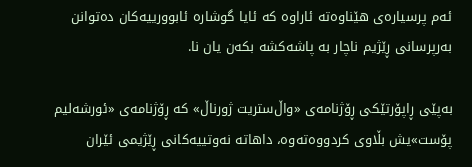ئەم پرسیارەی هێناوەتە ئاراوە کە ئایا گوشارە ئابوورییەکان دەتوانن بەرپرسانی ڕێژیم ناچار بە پاشەکشە بکەن یان نا.

بەپێی ڕاپۆرتێکی ڕۆژنامەی «واڵ‌ستریت ژورناڵ» کە ڕۆژنامەی «ئورشەلیم پۆست»یش بڵاوی کردووەتەوە، داهاتە نەوتییەکانی ڕێژیمی ئێران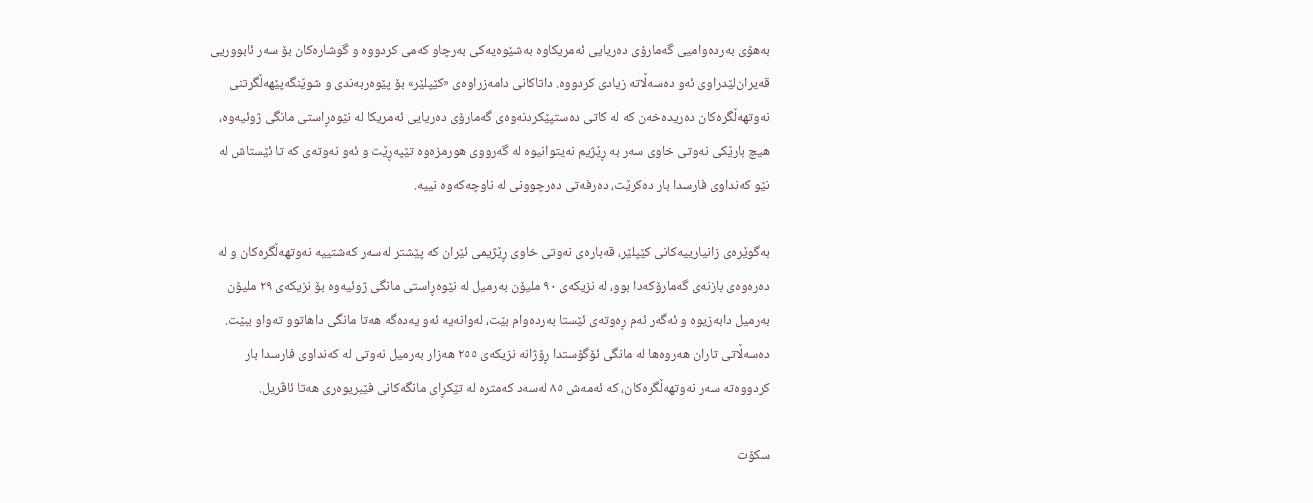بەهۆی بەردەوامیی گەمارۆی دەریایی ئەمریکاوە بەشێوەیەکی بەرچاو کەمی کردووە و گوشارەکان بۆ سەر ئابووریی قەیران‌لێدراوی ئەو دەسەڵاتە زیادی کردووە. داتاکانی دامەزراوەی «کێپلێر» بۆ پێوەربەندی و شوێنگەپێهەڵگرتنی نەوتهەڵگرەکان دەریدەخەن کە لە کاتی دەستپێکردنەوەی گەمارۆی دەریایی ئەمریکا لە نێوەڕاستی مانگی ژوئیەوە، هیچ بارێکی نەوتی خاوی سەر بە ڕێژیم نەیتوانیوە لە گەرووی هورمزەوە تێپەڕێت و ئەو نەوتەی کە تا ئێستاش لە نێو کەنداوی فارسدا بار دەکرێت، دەرفەتی دەرچوونی لە ناوچەکەوە نییە.

بەگوێرەی زانیارییەکانی کێپلێر، قەبارەی نەوتی خاوی ڕێژیمی ئێران کە پێشتر لەسەر کەشتییە نەوتهەڵگرەکان و لە دەرەوەی بازنەی گەمارۆکەدا بوو، لە نزیکەی ٩٠ ملیۆن بەرمیل لە نێوەڕاستی مانگی ژوئیەوە بۆ نزیکەی ٢٩ ملیۆن بەرمیل دابەزیوە و ئەگەر ئەم ڕەوتەی ئێستا بەردەوام بێت، لەوانەیە ئەو یەدەگە هەتا مانگی داهاتوو تەواو ببێت. دەسەڵاتی تاران هەروەها لە مانگی ئۆگۆستدا ڕۆژانە نزیکەی ٢٥٥ هەزار بەرمیل نەوتی لە کەنداوی فارسدا بار کردووەتە سەر نەوتهەڵگرەکان، کە ئەمەش ٨٥ لەسەد کەمترە لە تێکڕای مانگەکانی فێبریوەری هەتا ئاڤریل.

سکۆت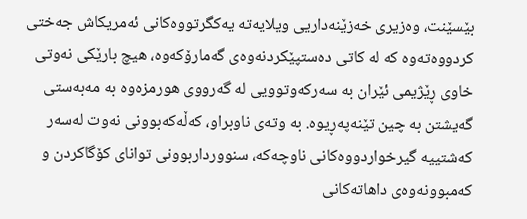بێسێنت، وەزیری خەزێنەداریی ویلایەتە یەکگرتووەکانی ئەمریکاش جەختی کردووەتەوە کە لە کاتی دەستپێکردنەوەی گەمارۆکەوە، هیچ بارێکی نەوتی خاوی ڕێژیمی ئێران بە سەرکەوتوویی لە گەرووی هورمزەوە بە مەبەستی گەیشتن بە چین تێنەپەڕیوە. بە وتەی ناوبراو، کەڵەکەبوونی نەوت لەسەر کەشتییە گیرخواردووەکانی ناوچەکە، سنوورداربوونی توانای کۆگاکردن و کەمبوونەوەی داهاتەکانی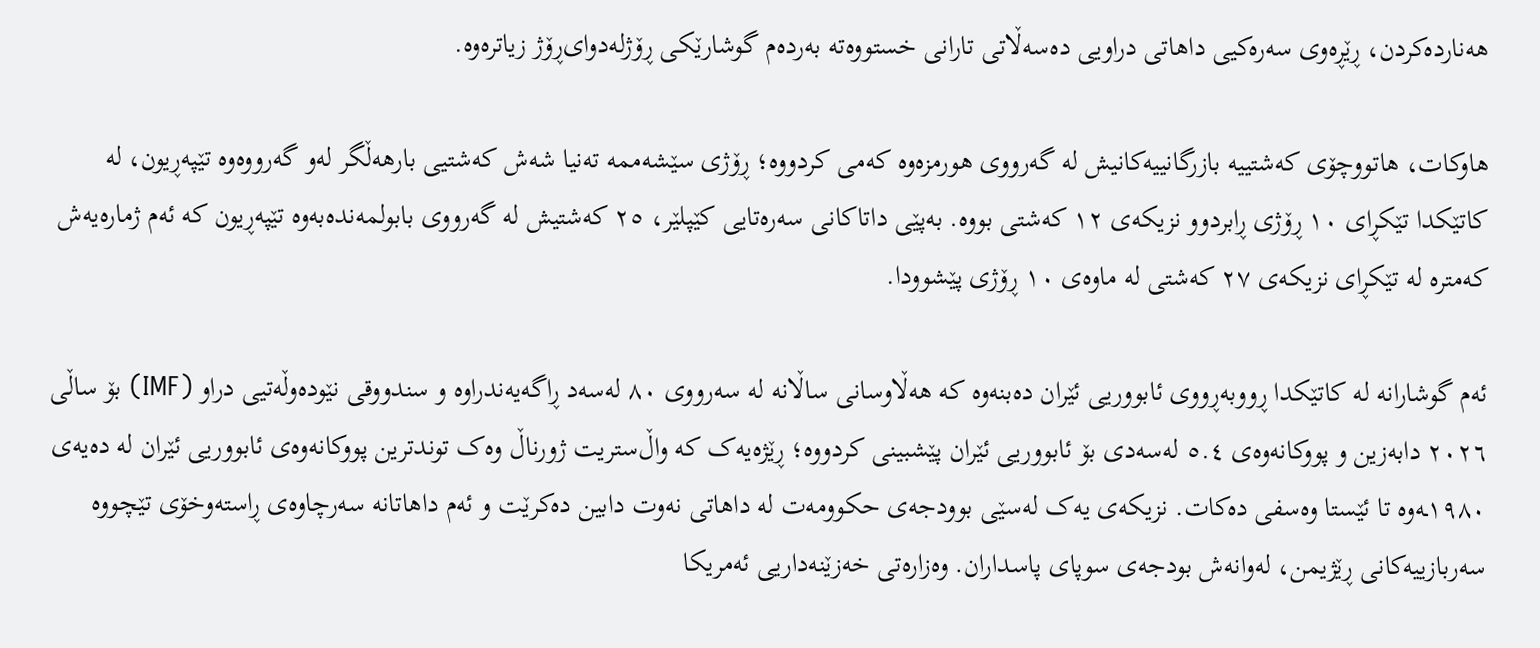هەناردەکردن، ڕێڕەوی سەرەکیی داهاتی دراویی دەسەڵاتی تارانی خستووەتە بەردەم گوشارێکی ڕۆژلەدوای‌ڕۆژ زیاترەوە.

هاوکات، هاتووچۆی کەشتییە بازرگانییەکانیش لە گەرووی هورمزەوە کەمی کردووە؛ ڕۆژی سێشەممە تەنیا شەش کەشتیی بارهەڵگر لەو گەرووەوە تێپەڕیون، لە کاتێکدا تێکڕای ١٠ ڕۆژی ڕابردوو نزیکەی ١٢ کەشتی بووە. بەپێی داتاکانی سەرەتایی کێپلێر، ٢٥ کەشتیش لە گەرووی بابولمەندەبەوە تێپەڕیون کە ئەم ژمارەیەش کەمترە لە تێکڕای نزیکەی ٢٧ کەشتی لە ماوەی ١٠ ڕۆژی پێشوودا.

ئەم گوشارانە لە کاتێکدا ڕووبەڕووی ئابووریی ئێران دەبنەوە کە هەڵاوسانی ساڵانە لە سەرووی ٨٠ لەسەد ڕاگەیەندراوە و سندووقی نێودەوڵەتیی دراو (IMF) بۆ ساڵی ٢٠٢٦ دابەزین و پووکانەوەی ٥.٤ لەسەدی بۆ ئابووریی ئێران پێشبینی کردووە؛ ڕێژەیەک کە واڵ‌ستریت ژورناڵ وەک توندترین پووکانەوەی ئابووریی ئێران لە دەیەی ١٩٨٠ـەوە تا ئێستا وەسفی دەکات. نزیکەی یەک لەسێی بوودجەی حکوومەت لە داهاتی نەوت دابین دەکرێت و ئەم داهاتانە سەرچاوەی ڕاستەوخۆی تێچووە سەربازییەکانی ڕێژیمن، لەوانەش بودجەی سوپای پاسداران. وەزارەتی خەزێنەداریی ئەمریکا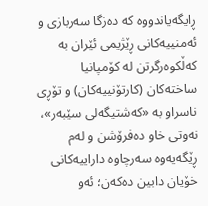ڕایگەیاندووە کە دەزگا سەربازی و ئەمنییەکانی ڕێژیمی ئێران بە کەڵکوەرگرتن لە کۆمپانیا ساختەکان (کارتۆنییەکان) و تۆڕی ناسراو بە «کەشتیگەلی سێبەر»، نەوتی خاو دەفرۆشن و لەم ڕێگەیەوە سەرچاوە داراییەکانی خۆیان دابین دەکەن؛ ئەو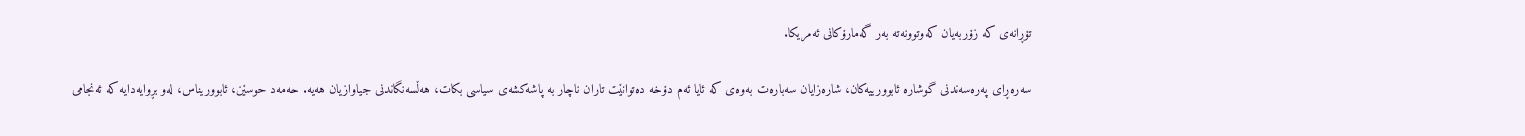تۆڕانەی کە زۆربەیان کەوتوونەتە بەر گەمارۆکانی ئەمریکا.

سەرەڕای پەرەسەندنی گوشارە ئابوورییەکان، شارەزایان سەبارەت بەوەی کە ئایا ئەم دۆخە دەتوانێت تاران ناچار بە پاشەکشەی سیاسی بکات، هەڵسەنگاندنی جیاوازیان هەیە. حەمەد حوسێن، ئابووریناس، لەو بڕوایەدایە کە ئەنجامی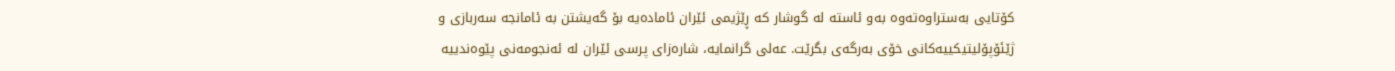کۆتایی بەستراوەتەوە بەو ئاستە لە گوشار کە ڕێژیمی ئێران ئامادەیە بۆ گەیشتن بە ئامانجە سەربازی و ژێئۆپۆلیتیکییەکانی خۆی بەرگەی بگرێت. عەلی گرانمایە، شارەزای پرسی ئێران لە ئەنجومەنی پێوەندییە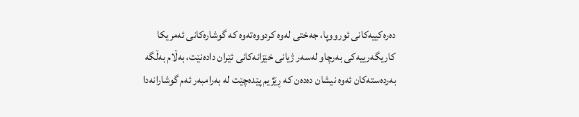دەرەکییەکانی ئورووپا، جەختی لەوە کردووەتەوە کە گوشارەکانی ئەمریکا کاریگەرییەکی بەرچاو لەسەر ژیانی خێزانەکانی ئێران دادەنێت، بەڵام بەڵگە بەردەستەکان ئەوە نیشان دەدەن کە ڕێژیم پێدەچێت لە بەرامبەر ئەم گوشارانەدا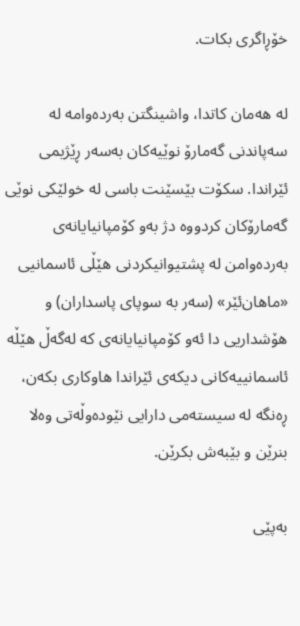خۆڕاگری بکات.

لە هەمان کاتدا، واشینگتن بەردەوامە لە سەپاندنی گەمارۆ نوێیەکان بەسەر ڕێژیمی ئێراندا. سکۆت بێسێنت باسی لە خولێکی نوێی گەمارۆکان کردووە دژ بەو کۆمپانیایانەی بەردەوامن لە پشتیوانیکردنی هێڵی ئاسمانیی «ماهان‌ئێر» (سەر بە سوپای پاسداران) و هۆشداریی دا ئەو کۆمپانیایانەی کە لەگەڵ هێڵە ئاسمانییەکانی دیکەی ئێراندا هاوکاری بکەن، ڕەنگە لە سیستەمی دارایی نێودەوڵەتی وەلا بنرێن و بێبەش بکرێن.

بەپێی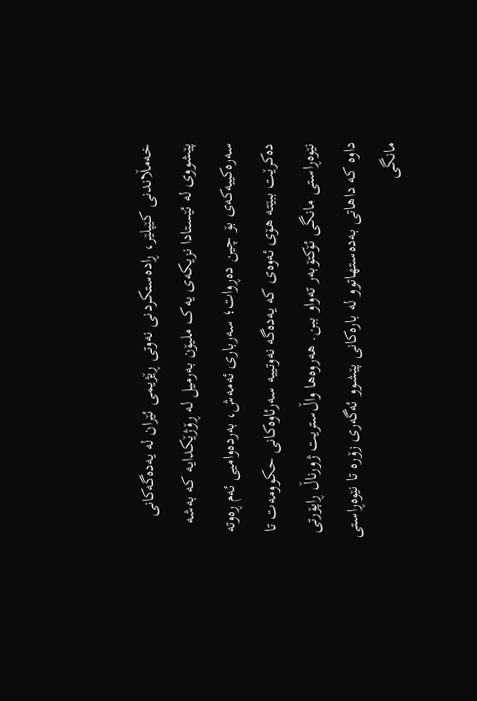خەمڵاندنی کێپلێر، ڕادەستکردنی نەوتی ڕێژیمی ئێران لە یەدەگەکانی پێشووی لە ئێستادا نزیکەی یەک ملیۆن بەرمیل لە ڕۆژێکدایە کە بەشە سەرەکییەکەی بۆ چین دەڕوات؛ سەرباری ئەمەش، بەردەوامیی ئەم ڕەوتە دەکرێت ببێتە هۆی ئەوەی کە یەدەگە نەوتییە سەرئاوەکانی حکوومەت تا نێوەڕاستی مانگی ئۆکتۆبەر تەواو ببن. هەروەها واڵ‌ستریت ژورناڵ ڕاپۆرتی داوە کە داهاتی بەدەستهاتوو لە بارەکانی پێشوو ئەگەری زۆرە تا نێوەڕاستی مانگی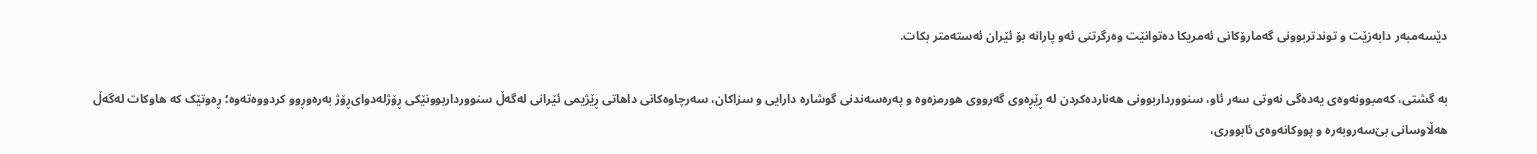دێسەمبەر دابەزێت و توندتربوونی گەمارۆکانی ئەمریکا دەتوانێت وەرگرتنی ئەو پارانە بۆ ئێران ئەستەمتر بکات.

بە گشتی، کەمبوونەوەی یەدەگی نەوتی سەر ئاو، سنوورداربوونی هەناردەکردن لە ڕێڕەوی گەرووی هورمزەوە و پەرەسەندنی گوشارە دارایی و سزاکان، سەرچاوەکانی داهاتی ڕێژیمی ئێرانی لەگەڵ سنوورداربوونێکی ڕۆژلەدوای‌ڕۆژ بەرەوڕوو کردووەتەوە؛ ڕەوتێک کە هاوکات لەگەڵ هەڵاوسانی بێ‌سەروبەرە و پووکانەوەی ئابووری،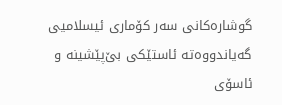گوشارەکانی سەر کۆماری ئیسلامیی گەیاندووەتە ئاستێکی بێ‌پێشینە و ئاسۆی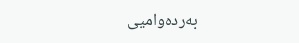بەردەوامیی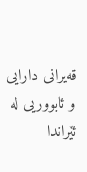قەیرانی دارایی و ئابووریی لە ئێراندا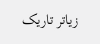زیاتر تاریک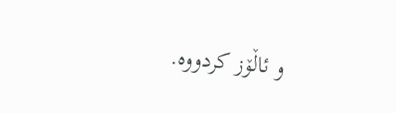و ئاڵۆز کردووە.